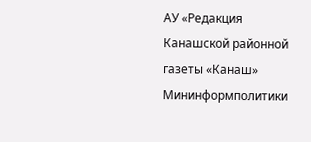АУ «Редакция Канашской районной газеты «Канаш» Мининформполитики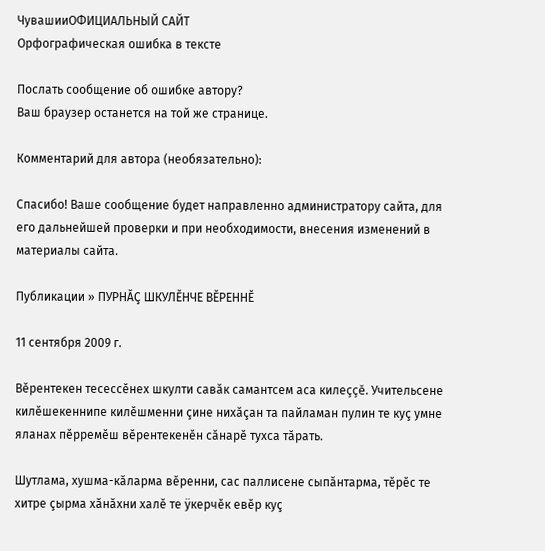ЧувашииОФИЦИАЛЬНЫЙ САЙТ
Орфографическая ошибка в тексте

Послать сообщение об ошибке автору?
Ваш браузер останется на той же странице.

Комментарий для автора (необязательно):

Спасибо! Ваше сообщение будет направленно администратору сайта, для его дальнейшей проверки и при необходимости, внесения изменений в материалы сайта.

Публикации » ПУРНĂÇ ШКУЛĔНЧЕ ВĔРЕННĔ

11 сентября 2009 г.

Вĕрентекен тесессĕнех шкулти савăк самантсем аса килеççĕ. Учительсене килĕшекеннипе килĕшменни çине нихăçан та пайламан пулин те куç умне яланах пĕрремĕш вĕрентекенĕн сăнарĕ тухса тăрать.

Шутлама, хушма-кăларма вĕренни, сас паллисене сыпăнтарма, тĕрĕс те хитре çырма хăнăхни халĕ те ÿкерчĕк евĕр куç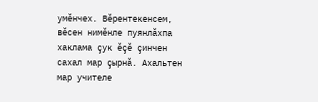умĕнчех. Вĕрентекенсем, вĕсен нимĕнле пуянлăхпа хаклама çук ĕçĕ çинчен сахал мар çырнă. Ахальтен мар учителе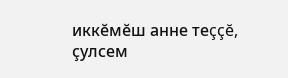иккĕмĕш анне теççĕ, çулсем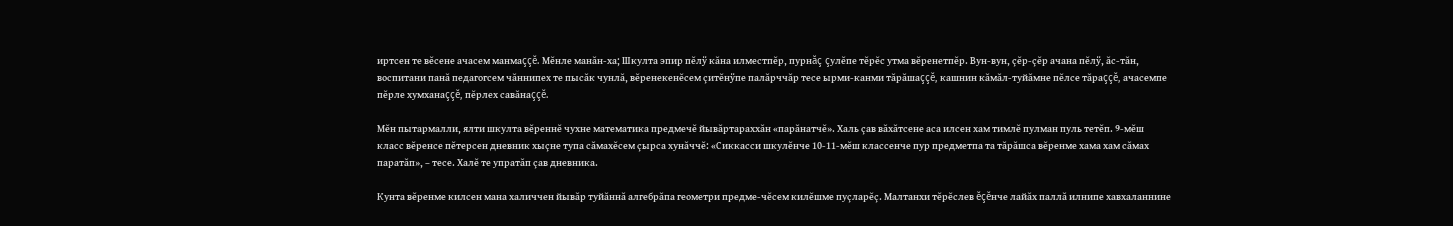иртсен те вĕсене ачасем манмаççĕ. Мĕнле манăн-ха; Шкулта эпир пĕлÿ кăна илместпĕр, пурнăç çулĕпе тĕрĕс утма вĕренетпĕр. Вун-вун, çĕр-çĕр ачана пĕлÿ, ăс-тăн, воспитани панă педагогсем чăннипех те пысăк чунлă, вĕренекенĕсем çитĕнÿпе палăрччăр тесе ырми-канми тăрăшаççĕ, кашнин кăмăл-туйăмне пĕлсе тăраççĕ, ачасемпе пĕрле хумханаççĕ, пĕрлех савăнаççĕ.

Мĕн пытармалли, ялти шкулта вĕреннĕ чухне математика предмечĕ йывăртараххăн «парăнатчĕ». Халь çав вăхăтсене аса илсен хам тимлĕ пулман пуль тетĕп. 9-мĕш класс вĕренсе пĕтерсен дневник хыçне тупа сăмахĕсем çырса хунăччĕ: «Сиккасси шкулĕнче 10-11-мĕш классенче пур предметпа та тăрăшса вĕренме хама хам сăмах паратăп», – тесе. Халĕ те упратăп çав дневника.

Кунта вĕренме килсен мана халиччен йывăр туйăннă алгебрăпа геометри предме-чĕсем килĕшме пуçларĕç. Малтанхи тĕрĕслев ĕçĕнче лайăх паллă илнипе хавхаланнине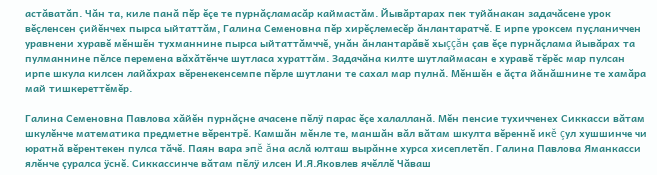астăватăп. Чăн та, киле панă пĕр ĕçе те пурнăçламасăр каймастăм. Йывăртарах пек туйăнакан задачăсене урок вĕçленсен çийĕнчех пырса ыйтаттăм, Галина Семеновна пĕр хирĕçлемесĕр ăнлантаратчĕ. Е ирпе уроксем пуçланиччен уравнени хуравĕ мĕншĕн тухманнине пырса ыйтаттăмччĕ, унăн ăнлантарăвĕ хыççăн çав ĕçе пурнăçлама йывăрах та пулманнине пĕлсе перемена вăхăтĕнче шутласа хураттăм. Задачăна килте шутлаймасан е хуравĕ тĕрĕс мар пулсан ирпе шкула килсен лайăхрах вĕренекенсемпе пĕрле шутлани те сахал мар пулнă. Мĕншĕн е ăçта йăнăшнине те хамăра май тишкереттĕмĕр.

Галина Семеновна Павлова хăйĕн пурнăçне ачасене пĕлÿ парас ĕçе халалланă. Мĕн пенсие тухичченех Сиккасси вăтам шкулĕнче математика предметне вĕрентрĕ. Камшăн мĕнле те, маншăн вăл вăтам шкулта вĕреннĕ икĕ çул хушшинче чи юратнă вĕрентекен пулса тăчĕ. Паян вара эпĕ ăна аслă юлташ вырăнне хурса хисеплетĕп. Галина Павлова Яманкасси ялĕнче çуралса ÿснĕ. Сиккассинче вăтам пĕлÿ илсен И.Я.Яковлев ячĕллĕ Чăваш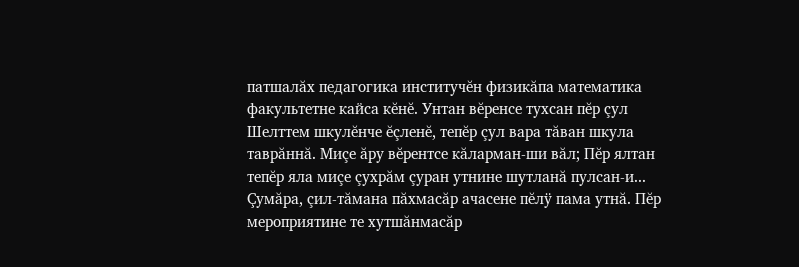патшалăх педагогика институчĕн физикăпа математика факультетне кайса кĕнĕ. Унтан вĕренсе тухсан пĕр çул Шелттем шкулĕнче ĕçленĕ, тепĕр çул вара тăван шкула таврăннă. Миçе ăру вĕрентсе кăларман-ши вăл; Пĕр ялтан тепĕр яла миçе çухрăм çуран утнине шутланă пулсан-и... Çумăра, çил-тăмана пăхмасăр ачасене пĕлÿ пама утнă. Пĕр мероприятине те хутшăнмасăр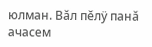юлман. Вăл пĕлÿ панă ачасем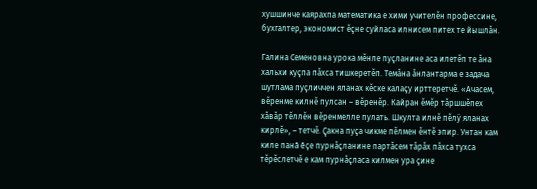хушшинче каярахпа математика е хими учителĕн профессине, бухгалтер, экономист ĕçне суйласа илнисем питех те йышлăн.

Галина Семеновна урока мĕнле пуçланине аса илетĕп те ăна хальхи куçпа пăхса тишкеретĕп. Темăна ăнлантарма е задача шутлама пуçличчен яланах кĕске калаçу ирттеретчĕ. «Ачасем, вĕренме килнĕ пулсан – вĕренĕр. Кайран ĕмĕр тăршшĕпех хăвăр тĕллĕн вĕренмелле пулать. Шкулта илнĕ пĕлÿ яланах кирлĕ», – тетчĕ. Çакна пуçа чикме пĕлмен ĕнтĕ эпир. Унтан кам киле панă ĕçе пурнăçланине партăсем тăрăх пăхса тухса тĕрĕслетчĕ е кам пурнăçласа килмен ура çине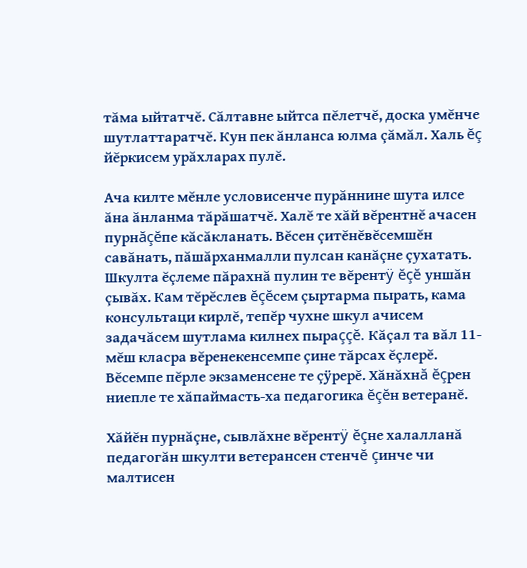тăма ыйтатчĕ. Сăлтавне ыйтса пĕлетчĕ, доска умĕнче шутлаттаратчĕ. Кун пек ăнланса юлма çăмăл. Халь ĕç йĕркисем урăхларах пулĕ.

Ача килте мĕнле условисенче пурăннине шута илсе ăна ăнланма тăрăшатчĕ. Халĕ те хăй вĕрентнĕ ачасен пурнăçĕпе кăсăкланать. Вĕсен çитĕнĕвĕсемшĕн савăнать, пăшăрханмалли пулсан канăçне çухатать. Шкулта ĕçлеме пăрахнă пулин те вĕрентÿ ĕçĕ уншăн çывăх. Кам тĕрĕслев ĕçĕсем çыртарма пырать, кама консультаци кирлĕ, тепĕр чухне шкул ачисем задачăсем шутлама килнех пыраççĕ. Кăçал та вăл 11-мĕш класра вĕренекенсемпе çине тăрсах ĕçлерĕ. Вĕсемпе пĕрле экзаменсене те çÿрерĕ. Хăнăхнă ĕçрен ниепле те хăпаймасть-ха педагогика ĕçĕн ветеранĕ.

Хăйĕн пурнăçне, сывлăхне вĕрентÿ ĕçне халалланă педагогăн шкулти ветерансен стенчĕ çинче чи малтисен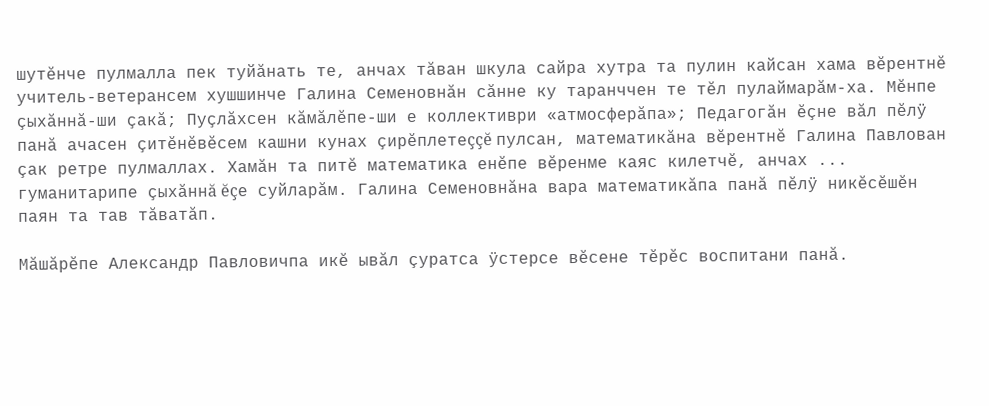шутĕнче пулмалла пек туйăнать те, анчах тăван шкула сайра хутра та пулин кайсан хама вĕрентнĕ учитель-ветерансем хушшинче Галина Семеновнăн сăнне ку таранччен те тĕл пулаймарăм-ха. Мĕнпе çыхăннă-ши çакă; Пуçлăхсен кăмăлĕпе-ши е коллективри «атмосферăпа»; Педагогăн ĕçне вăл пĕлÿ панă ачасен çитĕнĕвĕсем кашни кунах çирĕплетеççĕ пулсан, математикăна вĕрентнĕ Галина Павлован çак ретре пулмаллах. Хамăн та питĕ математика енĕпе вĕренме каяс килетчĕ, анчах ... гуманитарипе çыхăннă ĕçе суйларăм. Галина Семеновнăна вара математикăпа панă пĕлÿ никĕсĕшĕн паян та тав тăватăп.

Мăшăрĕпе Александр Павловичпа икĕ ывăл çуратса ÿстерсе вĕсене тĕрĕс воспитани панă.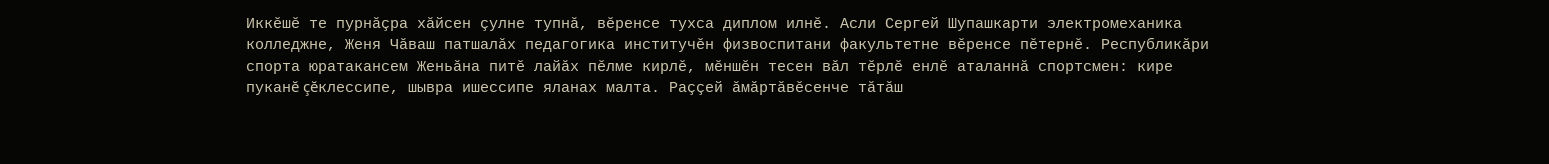Иккĕшĕ те пурнăçра хăйсен çулне тупнă, вĕренсе тухса диплом илнĕ. Асли Сергей Шупашкарти электромеханика колледжне, Женя Чăваш патшалăх педагогика институчĕн физвоспитани факультетне вĕренсе пĕтернĕ. Республикăри спорта юратакансем Женьăна питĕ лайăх пĕлме кирлĕ, мĕншĕн тесен вăл тĕрлĕ енлĕ аталаннă спортсмен: кире пуканĕ çĕклессипе, шывра ишессипе яланах малта. Раççей ăмăртăвĕсенче тăтăш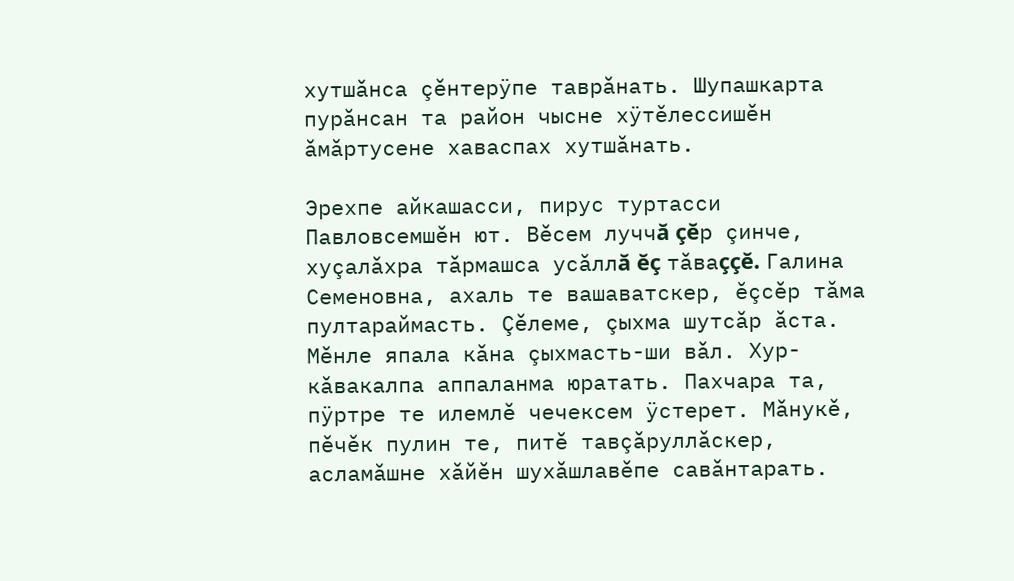хутшăнса çĕнтерÿпе таврăнать. Шупашкарта пурăнсан та район чысне хÿтĕлессишĕн ăмăртусене хаваспах хутшăнать.

Эрехпе айкашасси, пирус туртасси Павловсемшĕн ют. Вĕсем луччă çĕр çинче, хуçалăхра тăрмашса усăллă ĕç тăваççĕ. Галина Семеновна, ахаль те вашаватскер, ĕçсĕр тăма пултараймасть. Çĕлеме, çыхма шутсăр ăста. Мĕнле япала кăна çыхмасть-ши вăл. Хур-кăвакалпа аппаланма юратать. Пахчара та, пÿртре те илемлĕ чечексем ÿстерет. Мăнукĕ, пĕчĕк пулин те, питĕ тавçăруллăскер, асламăшне хăйĕн шухăшлавĕпе савăнтарать.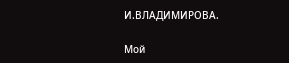И.ВЛАДИМИРОВА.

Мой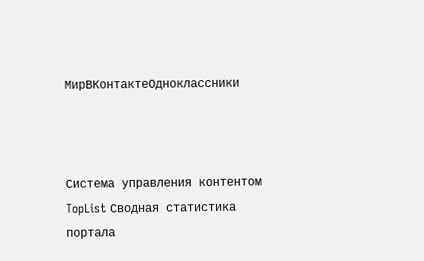МирВКонтактеОдноклассники



Система управления контентом
TopList Сводная статистика портала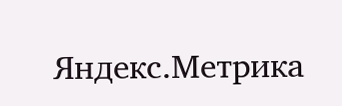Яндекс.Метрика